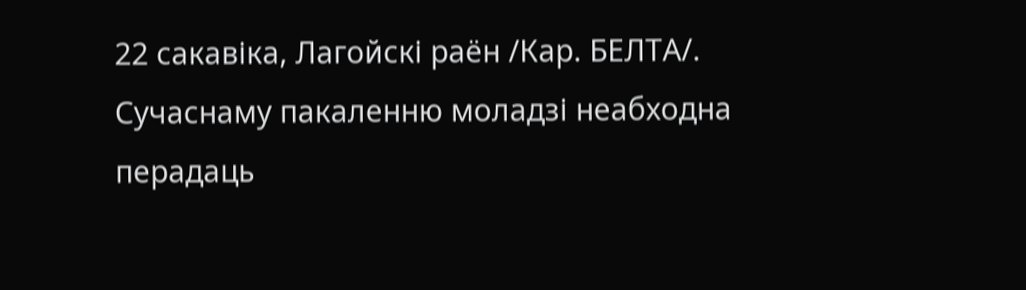22 сакавіка, Лагойскі раён /Кар. БЕЛТА/. Сучаснаму пакаленню моладзі неабходна перадаць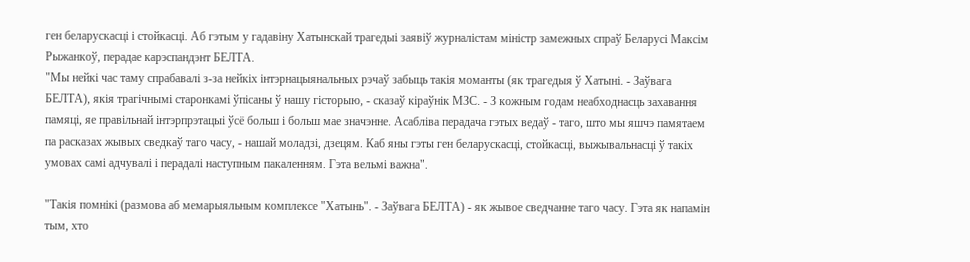ген беларускасці і стойкасці. Аб гэтым у гадавіну Хатынскай трагедыі заявіў журналістам міністр замежных спраў Беларусі Максім Рыжанкоў, перадае карэспандэнт БЕЛТА.
"Мы нейкі час таму спрабавалі з-за нейкіх інтэрнацыянальных рэчаў забыць такія моманты (як трагедыя ў Хатыні. - Заўвага БЕЛТА), якія трагічнымі старонкамі ўпісаны ў нашу гісторыю, - сказаў кіраўнік МЗС. - З кожным годам неабходнасць захавання памяці, яе правільнай інтэрпрэтацыі ўсё больш і больш мае значэнне. Асабліва перадача гэтых ведаў - таго, што мы яшчэ памятаем па расказах жывых сведкаў таго часу, - нашай моладзі, дзецям. Каб яны гэты ген беларускасці, стойкасці, выжывальнасці ў такіх умовах самі адчувалі і перадалі наступным пакаленням. Гэта вельмі важна".

"Такія помнікі (размова аб мемарыяльным комплексе "Хатынь". - Заўвага БЕЛТА) - як жывое сведчанне таго часу. Гэта як напамін тым, хто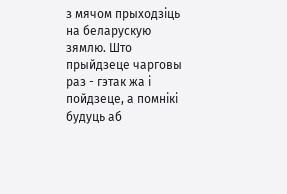з мячом прыходзіць на беларускую зямлю. Што прыйдзеце чарговы раз - гэтак жа і пойдзеце, а помнікі будуць аб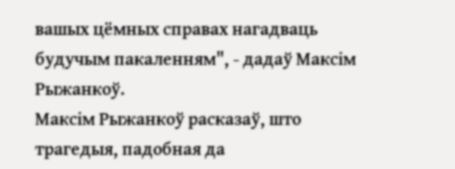вашых цёмных справах нагадваць будучым пакаленням", - дадаў Максім Рыжанкоў.
Максім Рыжанкоў расказаў, што трагедыя, падобная да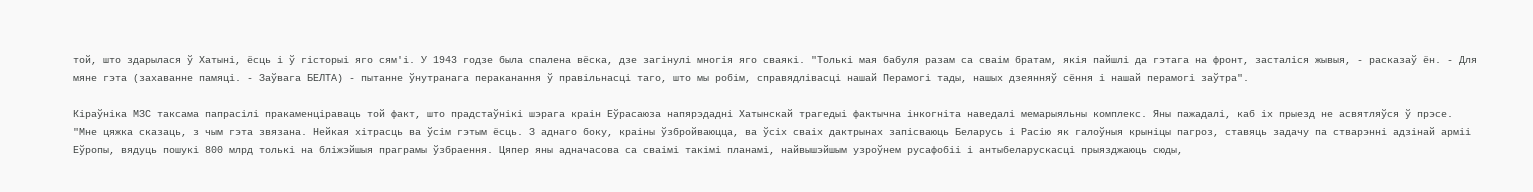той, што здарылася ў Хатыні, ёсць і ў гісторыі яго сям'і. У 1943 годзе была спалена вёска, дзе загінулі многія яго сваякі. "Толькі мая бабуля разам са сваім братам, якія пайшлі да гэтага на фронт, засталіся жывыя, - расказаў ён. - Для мяне гэта (захаванне памяці. - Заўвага БЕЛТА) - пытанне ўнутранага пераканання ў правільнасці таго, што мы робім, справядлівасці нашай Перамогі тады, нашых дзеянняў сёння і нашай перамогі заўтра".

Кіраўніка МЗС таксама папрасілі пракаменціраваць той факт, што прадстаўнікі шэрага краін Еўрасаюза напярэдадні Хатынскай трагедыі фактычна інкогніта наведалі мемарыяльны комплекс. Яны пажадалі, каб іх прыезд не асвятляўся ў прэсе.
"Мне цяжка сказаць, з чым гэта звязана. Нейкая хітрасць ва ўсім гэтым ёсць. З аднаго боку, краіны ўзбройваюцца, ва ўсіх сваіх дактрынах запісваюць Беларусь і Расію як галоўныя крыніцы пагроз, ставяць задачу па стварэнні адзінай арміі Еўропы, вядуць пошукі 800 млрд толькі на бліжэйшыя праграмы ўзбраення. Цяпер яны адначасова са сваімі такімі планамі, найвышэйшым узроўнем русафобіі і антыбеларускасці прыязджаюць сюды,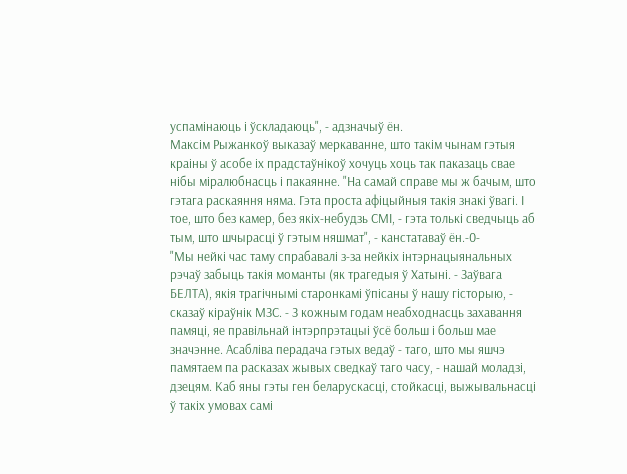успамінаюць і ўскладаюць", - адзначыў ён.
Максім Рыжанкоў выказаў меркаванне, што такім чынам гэтыя краіны ў асобе іх прадстаўнікоў хочуць хоць так паказаць свае нібы міралюбнасць і пакаянне. "На самай справе мы ж бачым, што гэтага раскаяння няма. Гэта проста афіцыйныя такія знакі ўвагі. І тое, што без камер, без якіх-небудзь СМІ, - гэта толькі сведчыць аб тым, што шчырасці ў гэтым няшмат", - канстатаваў ён.-0-
"Мы нейкі час таму спрабавалі з-за нейкіх інтэрнацыянальных рэчаў забыць такія моманты (як трагедыя ў Хатыні. - Заўвага БЕЛТА), якія трагічнымі старонкамі ўпісаны ў нашу гісторыю, - сказаў кіраўнік МЗС. - З кожным годам неабходнасць захавання памяці, яе правільнай інтэрпрэтацыі ўсё больш і больш мае значэнне. Асабліва перадача гэтых ведаў - таго, што мы яшчэ памятаем па расказах жывых сведкаў таго часу, - нашай моладзі, дзецям. Каб яны гэты ген беларускасці, стойкасці, выжывальнасці ў такіх умовах самі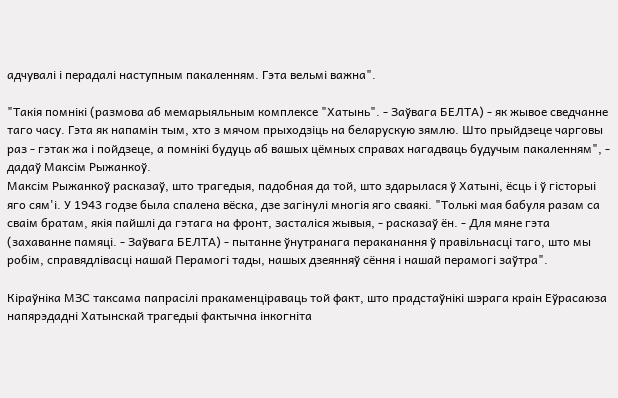адчувалі і перадалі наступным пакаленням. Гэта вельмі важна".

"Такія помнікі (размова аб мемарыяльным комплексе "Хатынь". - Заўвага БЕЛТА) - як жывое сведчанне таго часу. Гэта як напамін тым, хто з мячом прыходзіць на беларускую зямлю. Што прыйдзеце чарговы раз - гэтак жа і пойдзеце, а помнікі будуць аб вашых цёмных справах нагадваць будучым пакаленням", - дадаў Максім Рыжанкоў.
Максім Рыжанкоў расказаў, што трагедыя, падобная да той, што здарылася ў Хатыні, ёсць і ў гісторыі яго сям'і. У 1943 годзе была спалена вёска, дзе загінулі многія яго сваякі. "Толькі мая бабуля разам са сваім братам, якія пайшлі да гэтага на фронт, засталіся жывыя, - расказаў ён. - Для мяне гэта (захаванне памяці. - Заўвага БЕЛТА) - пытанне ўнутранага пераканання ў правільнасці таго, што мы робім, справядлівасці нашай Перамогі тады, нашых дзеянняў сёння і нашай перамогі заўтра".

Кіраўніка МЗС таксама папрасілі пракаменціраваць той факт, што прадстаўнікі шэрага краін Еўрасаюза напярэдадні Хатынскай трагедыі фактычна інкогніта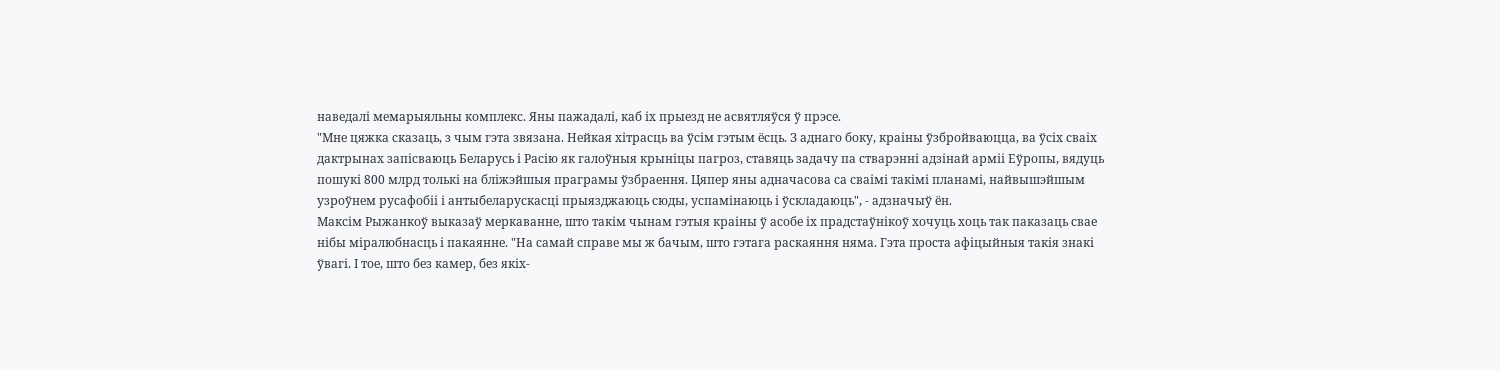наведалі мемарыяльны комплекс. Яны пажадалі, каб іх прыезд не асвятляўся ў прэсе.
"Мне цяжка сказаць, з чым гэта звязана. Нейкая хітрасць ва ўсім гэтым ёсць. З аднаго боку, краіны ўзбройваюцца, ва ўсіх сваіх дактрынах запісваюць Беларусь і Расію як галоўныя крыніцы пагроз, ставяць задачу па стварэнні адзінай арміі Еўропы, вядуць пошукі 800 млрд толькі на бліжэйшыя праграмы ўзбраення. Цяпер яны адначасова са сваімі такімі планамі, найвышэйшым узроўнем русафобіі і антыбеларускасці прыязджаюць сюды, успамінаюць і ўскладаюць", - адзначыў ён.
Максім Рыжанкоў выказаў меркаванне, што такім чынам гэтыя краіны ў асобе іх прадстаўнікоў хочуць хоць так паказаць свае нібы міралюбнасць і пакаянне. "На самай справе мы ж бачым, што гэтага раскаяння няма. Гэта проста афіцыйныя такія знакі ўвагі. І тое, што без камер, без якіх-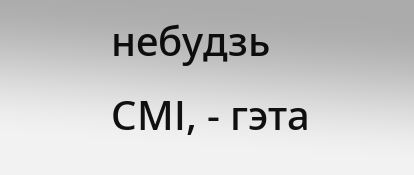небудзь СМІ, - гэта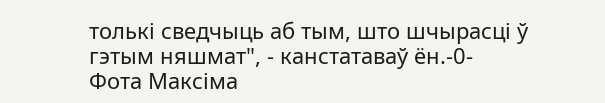толькі сведчыць аб тым, што шчырасці ў гэтым няшмат", - канстатаваў ён.-0-
Фота Максіма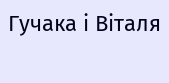Гучака і Віталя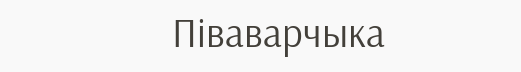Піваварчыка